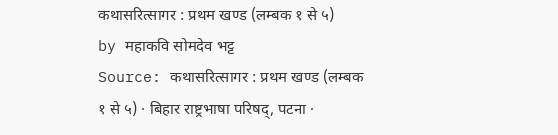कथासरित्सागर : प्रथम खण्ड (लम्बक १ से ५)
by महाकवि सोमदेव भट्ट
Source: कथासरित्सागर : प्रथम खण्ड (लम्बक १ से ५) · बिहार राष्ट्रभाषा परिषद्, पटना ·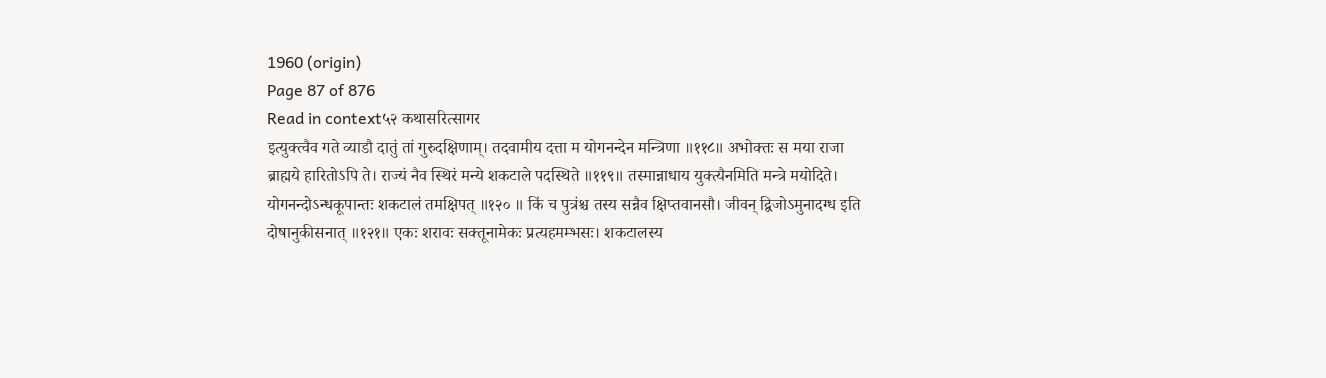1960 (origin)
Page 87 of 876
Read in context५२ कथासरित्सागर
इत्युक्त्वैव गते व्याडौ दातुं तां गुरुदक्षिणाम्। तदवामीय दत्ता म योगनन्देन मन्त्रिणा ॥११८॥ अभोक्तः स मया राजा ब्राह्मये हारितोऽपि ते। राज्यं नैव स्थिरं मन्ये शकटाले पदस्थिते ॥११९॥ तस्मान्नाधाय युक्त्यैनमिति मन्त्रे मयोदिते। योगनन्दोऽन्धकूपान्तः शकटालं तमक्षिपत् ॥१२० ॥ किं च पुत्रंश्च तस्य सन्नैव क्षिप्तवानसौ। जीवन् द्विजोऽमुनादग्ध इति दोषानुकीसनात् ॥१२१॥ एकः शरावः सक्तूनामेकः प्रत्यहमम्भसः। शकटालस्य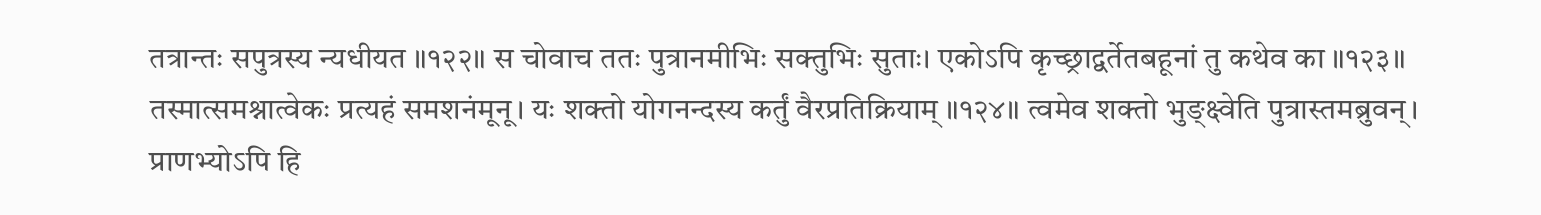तत्रान्तः सपुत्रस्य न्यधीयत ॥१२२॥ स चोवाच ततः पुत्रानमीभिः सक्तुभिः सुताः। एकोऽपि कृच्छ्राद्वर्तेतबहूनां तु कथेव का ॥१२३॥ तस्मात्समश्नात्वेकः प्रत्यहं समशनंमूनू। यः शक्तो योगनन्दस्य कर्तुं वैरप्रतिक्रियाम् ॥१२४॥ त्वमेव शक्तो भुङ्क्ष्वेति पुत्रास्तमब्रुवन्। प्राणभ्योऽपि हि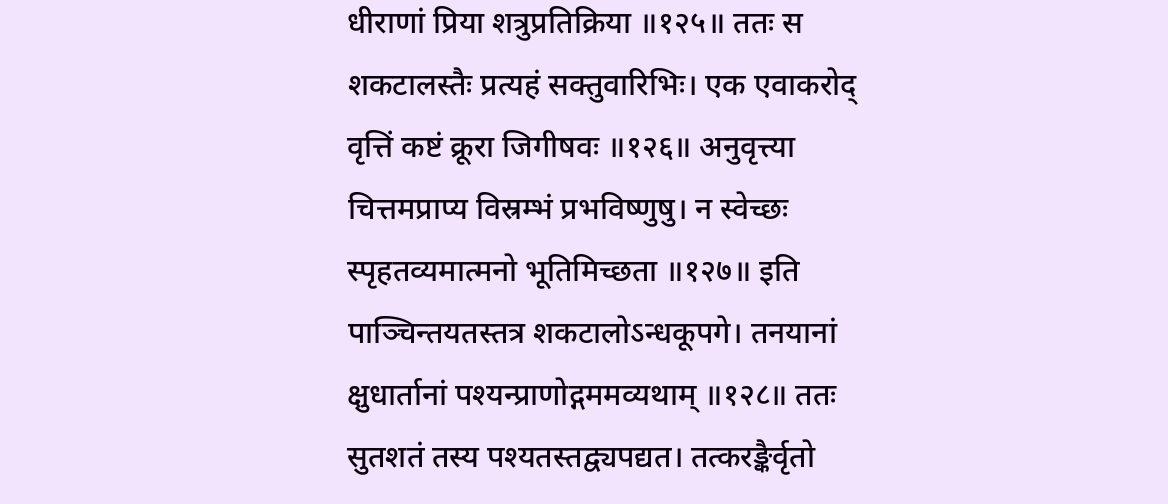धीराणां प्रिया शत्रुप्रतिक्रिया ॥१२५॥ ततः स शकटालस्तैः प्रत्यहं सक्तुवारिभिः। एक एवाकरोद् वृत्तिं कष्टं क्रूरा जिगीषवः ॥१२६॥ अनुवृत्त्या चित्तमप्राप्य विस्रम्भं प्रभविष्णुषु। न स्वेच्छः स्पृहतव्यमात्मनो भूतिमिच्छता ॥१२७॥ इति पाञ्चिन्तयतस्तत्र शकटालोऽन्धकूपगे। तनयानां क्षुधार्तानां पश्यन्प्राणोद्गममव्यथाम् ॥१२८॥ ततः सुतशतं तस्य पश्यतस्तद्व्यपद्यत। तत्करङ्कैर्वृतो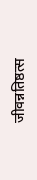जीवन्नतिष्ठत्स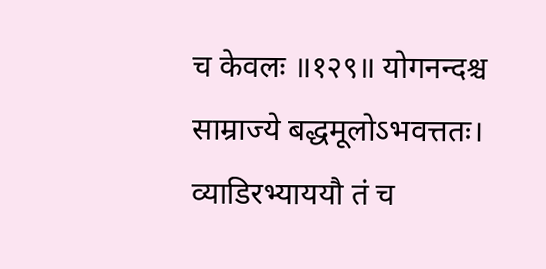च केवलः ॥१२९॥ योगनन्दश्च साम्राज्ये बद्धमूलोऽभवत्ततः। व्याडिरभ्याययौ तं च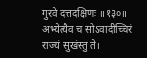गुरवे दत्तदक्षिणः ॥१३०॥ अभ्येत्यैव च सोऽवादीच्चिरं राज्यं सुखंस्तु ते।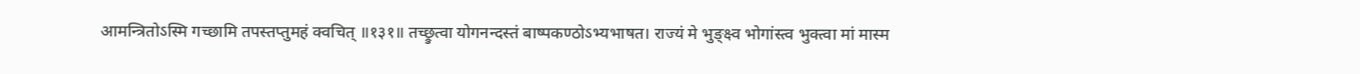आमन्त्रितोऽस्मि गच्छामि तपस्तप्तुमहं क्वचित् ॥१३१॥ तच्छ्रुत्वा योगनन्दस्तं बाष्पकण्ठोऽभ्यभाषत। राज्यं मे भुङ्क्ष्व भोगांस्त्व भुक्त्वा मां मास्म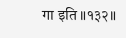गा इति ॥१३२॥